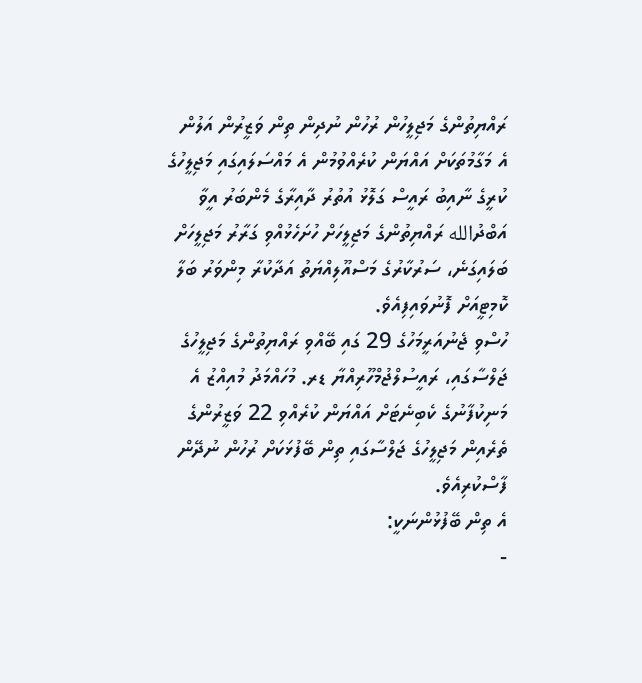ރައްޔިތުންގެ މަޖިލީހުން ރުހުން ނުދިން ތިން ވަޒީރުން އަލުން އެ މަގާމުތަކަށް އައްޔަން ކުރެއްވުމުން އެ މައްސަލައިގައި މަޖިލީހުގެ ކުރީގެ ނާއިބު ރައީސް ގަލޮޅު އުތުރު ދާއިރާގެ މެންބަރު އީވާ އަބްދުالله ރައްޔިތުންގެ މަޖިލީހަށް ހުށަހެޅުއްވި ގަރާރު މަޖިލީހަށް ބަލައިގަނެ، ސަރުކާރުގެ މަސްއޫލިއްޔަތު އަދާކުރާ މިންވަރު ބަލާ ކޮމިޓީއަށް ފޮނުވައިފިއެވެ.
ހުސްވި ޖެނުއަރީމަހުގެ 29 ގައި ބޭއްވި ރައްޔިތުންގެ މަޖިލީހުގެ ޖަލްސާގައި، ރައީސުލްޖުމްހޫރިއްޔާ ޑރ. މުހައްމަދު މުއިއްޒު އެ މަނިކުފާނުގެ ކެބިނެޓަށް އައްޔަން ކުރެއްވި 22 ވަޒީރުންގެ ތެރެއިން މަޖިލީހުގެ ޖަލްސާގައި ތިން ބޭފުޅަކަށް ރުހުން ނުދޭން ފާސްކުރިއެވެ.
އެ ތިން ބޭފުޅުންނަކީ:
-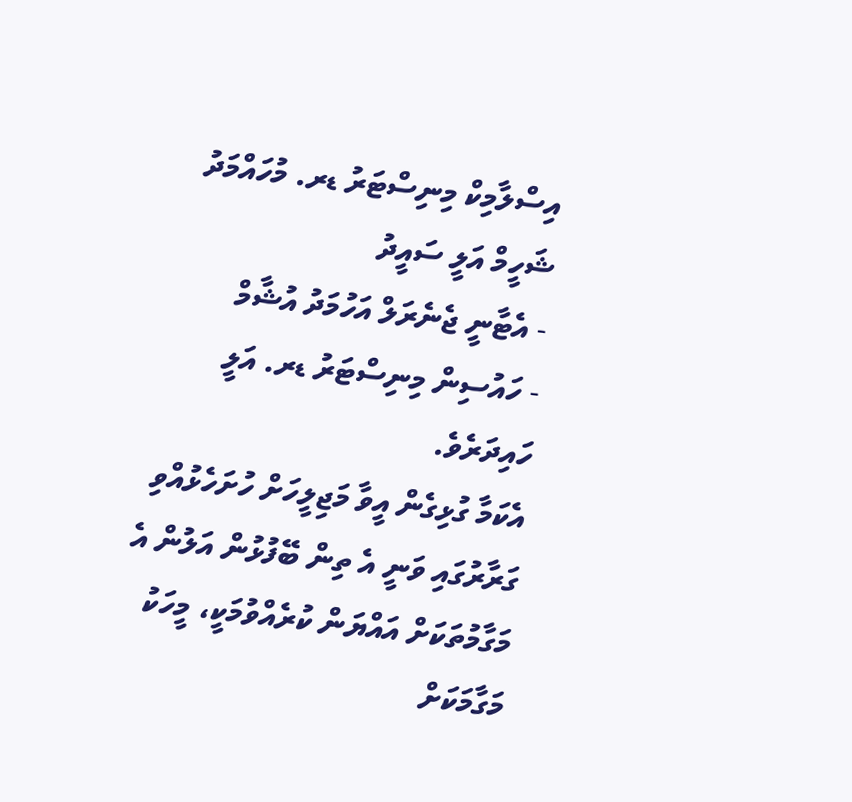އިސްލާމިކް މިނިސްޓަރު ޑރ. މުހައްމަދު ޝަހީމް އަލީ ސައީދު
- އެޓާނީ ޖެނެރަލް އަހުމަދު އުޝާމް
- ހައުސިން މިނިސްޓަރު ޑރ. އަލީ ހައިދަރެވެ.
އެކަމާ ގުޅިގެން އީވާ މަޖިލީހަށް ހުށަހެޅުއްވި ގަރާރުގައި ވަނީ އެ ތިން ބޭފުޅުން އަލުން އެ މަގާމުތަކަށް އައްޔަން ކުރެއްވުމަކީ، މީހަކު މަގާމަކަށް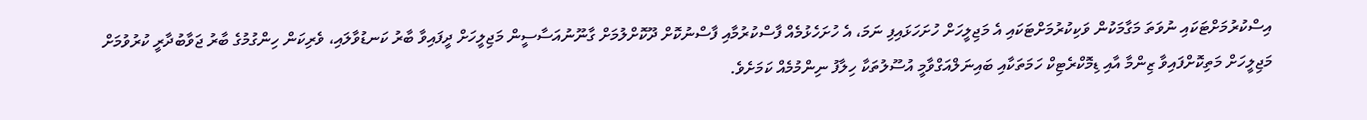އިސްކުރުމަށްޓަކައި ނުވަތަ މަގާމަކުން ވަކިކުރުމަށްޓަކައި އެ މަޖިލީހަށް ހުށަހަޅައިފި ނަމަ، އެ ހުށަހެޅުމެއް ފާސްކުރުމާއި ފާސްނުކޮށް ދޫކޮށްލުމަށް ގާނޫނުއަސާސީން މަޖިލީހަށް ދީފައިވާ ބާރު ކަނޑުވާލައި، ވެރިކަން ހިންގުމުގެ ބާރު ޖަވާބުދާރީ ކުރުވުމަށް މަޖިލީހަށް މަތިކޮށްފައިވާ ޒިންމާ އާއި ޑިމޮކްރެޓިކް ހަމަތަކާއި ބައިނަލްއަގްވާމީ އުސޫލުތަކާ ހިލާފު ނިންމުމެއް ކަމަށެވެ.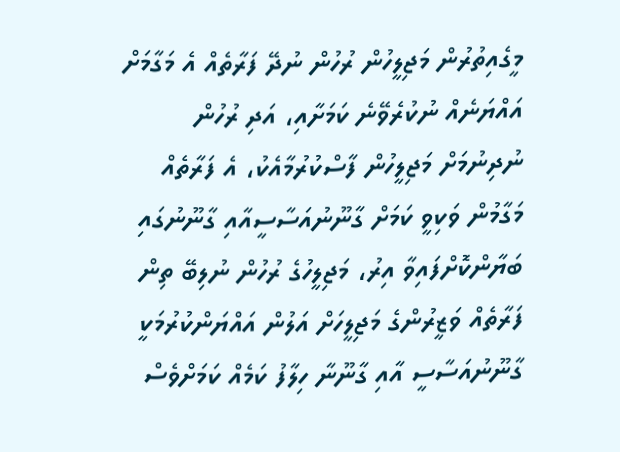މީގެއިތުރުން މަޖިލީހުން ރުހުން ނުދޭ ފަރާތެއް އެ މަގާމަށް އައްޔަނެއް ނުކުރެވޭނެ ކަމަށާއި، އަދި ރުހުން ނުދިނުމަށް މަޖިލީހުން ފާސްކުރުމާއެކު، އެ ފަރާތެއް މަގާމުން ވަކިވީ ކަމަށް ގާނޫނުއަސާސީއާއި ގާނޫނުގައި ބަޔާންކޮށްފައިވާ އިރު، މަޖިލީހުގެ ރުހުން ނުލިބޭ ތިން ފަރާތެއް ވަޒީރުންގެ މަޖިލީހަށް އަލުން އައްޔަންކުރުމަކީ ގާނޫނުއަސާސީ އާއި ގާނޫނާ ހިލާފު ކަމެއް ކަމަށްވެސް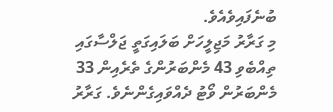ބުނެފައިވެއެވެ.
މި ގަރާރު މަޖިލީހަށް ބަލައިގަތީ ޖަލްސާގައި ތިއްބެވި 43 މެންބަރުންގެ ތެރެއިން 33 މެންބަރުން ވޯޓު ދެއްވައިގެންނެވެ. ގަރާރު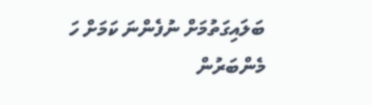ބަލައިގަތުމަށް ނުފެންނަ ކަމަށް ހަ މެންބަރުން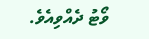ވޯޓު ދެއްވިއެވެ.